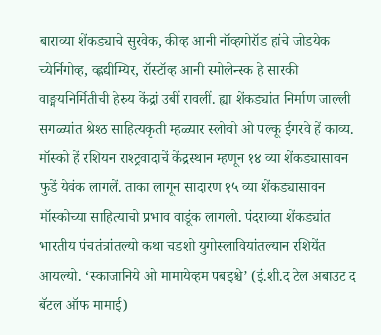बाराव्या शेंकड्याचे सुरवेक, कीव्ह आनी नॉव्हगोरॉड हांचे जोडयेक च्येर्निगोव्ह, व्ह्लद्यीम्यिर, रॉस्टॉव्ह आनी स्मोलेन्स्क हे सारकी वाङ्मयनिर्मितीची हेरुय केंद्रां उबीं रावलीं. ह्या शेंकड्यांत निर्माण जाल्ली सगळ्यांत श्रेश्ठ साहित्यकृती म्हळ्यार स्लोवो ओ पल्कू ईगरवे हें काव्य.
मॉस्को हें रशियन राश्ट्रवादाचें केंद्रस्थान म्हणून १४ व्या शेंकड्यासावन फुडें येवंक लागलें. ताका लागून सादारण १५ व्या शेंकड्यासावन मॉस्कोच्या साहित्याचो प्रभाव वाडूंक लागलो. पंदराव्या शेंकड्यांत भारतीय पंचतंत्रांतल्यो कथा चडशो युगोस्लावियांतल्यान रशियेंत आयल्यो. ‘स्काजानिये ओ मामायेव्हम पबइश्चे’ (इं.शी.द टेल अबाउट द बॅटल ऑफ मामाई)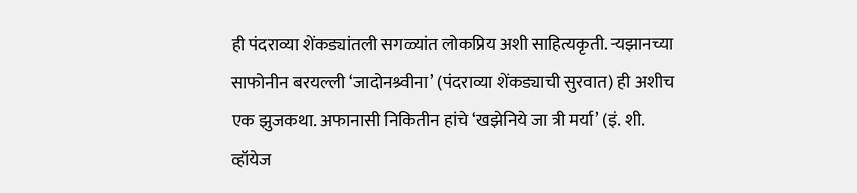ही पंदराव्या शेंकड्यांतली सगळ्यांत लोकप्रिय अशी साहित्यकृती. ऱ्यझानच्या साफोनीन बरयल्ली ‘जादोनश्र्वीना’ (पंदराव्या शेंकड्याची सुरवात) ही अशीच एक झुजकथा. अफानासी निकितीन हांचे ‘खझेनिये जा त्री मर्या’ (इं. शी. व्हॉयेज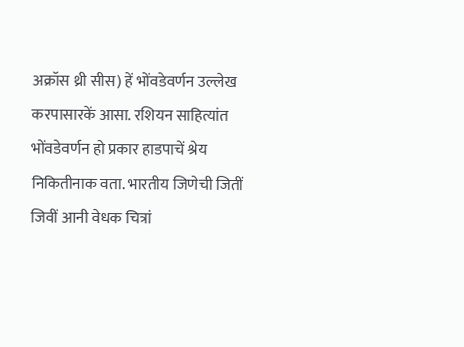अक्रॉस थ्री सीस) हें भोंवडेवर्णन उल्लेख करपासारकें आसा. रशियन साहित्यांत भोंवडेवर्णन हो प्रकार हाडपाचें श्रेय निकितीनाक वता. भारतीय जिणेची जितीं जिवीं आनी वेधक चित्रां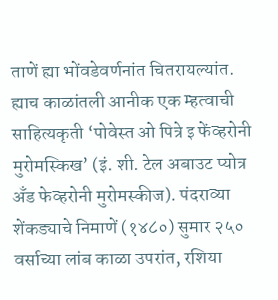ताणें ह्या भोंवडेवर्णनांत चितरायल्यांत. ह्याच काळांतली आनीक एक म्हत्वाची साहित्यकृती ‘पोवेस्त ओ पित्रे इ फेंव्हरोनी मुरोमस्किख’ (इं. शी. टेल अबाउट प्योत्र अँड फेव्हरोनी मुरोमस्कीज). पंदराव्या शेंकड्याचे निमाणें (१४८०) सुमार २५० वर्साच्या लांब काळा उपरांत, रशिया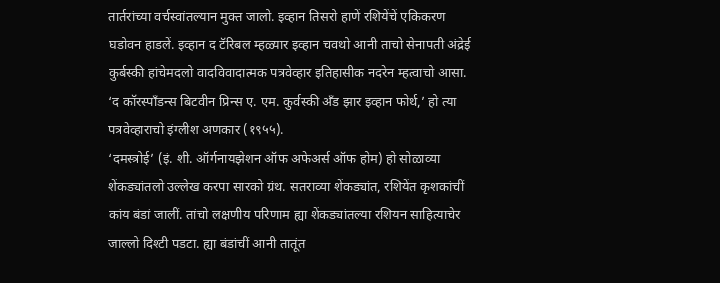तार्तरांच्या वर्चस्वांतल्यान मुक्त जालो. इव्हान तिसरो हाणें रशियेंचें एकिकरण घडोवन हाडलें. इव्हान द टॅरिबल म्हळ्यार इव्हान चवथो आनी ताचो सेनापती अंद्रेई कुर्बस्की हांचेमदलो वादविवादात्मक पत्रवेव्हार इतिहासीक नदरेन म्हत्वाचो आसा. ‘द कॉरस्पाँडन्स बिटवीन प्रिन्स ए. एम. कुर्वस्की अँड झार इव्हान फोर्थ,’ हो त्या पत्रवेव्हाराचो इंग्लीश अणकार (१९५५).
‘दमस्त्रोई’ (इं. शी. ऑर्गनायझेशन ऑफ अफेअर्स ऑफ होम) हो सोळाव्या शेंकड्यांतलो उल्लेख करपा सारको ग्रंथ. सतराव्या शेंकड्यांत, रशियेंत कृशकांचीं कांय बंडां जालीं. तांचो लक्षणीय परिणाम ह्या शेंकड्यांतल्या रशियन साहित्याचेर जाल्लो दिश्टी पडटा. ह्या बंडांचीं आनी तातूंत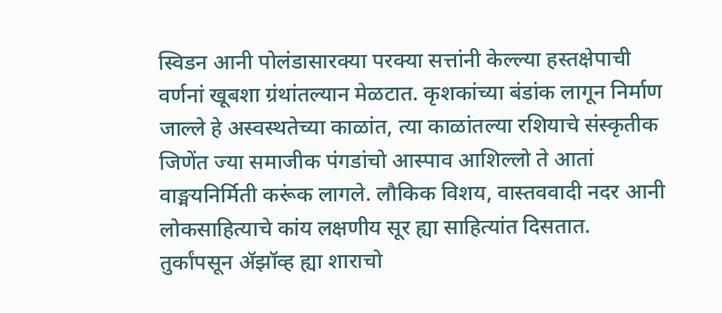स्विडन आनी पोलंडासारक्या परक्या सत्तांनी केल्ल्या हस्तक्षेपाची वर्णनां खूबशा ग्रंथांतल्यान मेळटात. कृशकांच्या बंडांक लागून निर्माण जाल्ले हे अस्वस्थतेच्या काळांत, त्या काळांतल्या रशियाचे संस्कृतीक जिणेंत ज्या समाजीक पंगडांचो आस्पाव आशिल्लो ते आतां वाङ्मयनिर्मिती करूंक लागले. लौकिक विशय, वास्तववादी नदर आनी लोकसाहित्याचे कांय लक्षणीय सूर ह्या साहित्यांत दिसतात. तुर्कांपसून ॲझॉव्ह ह्या शाराचो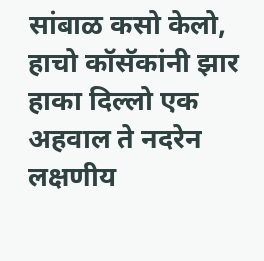सांबाळ कसो केलो, हाचो कॉसॅकांनी झार हाका दिल्लो एक अहवाल ते नदरेन लक्षणीय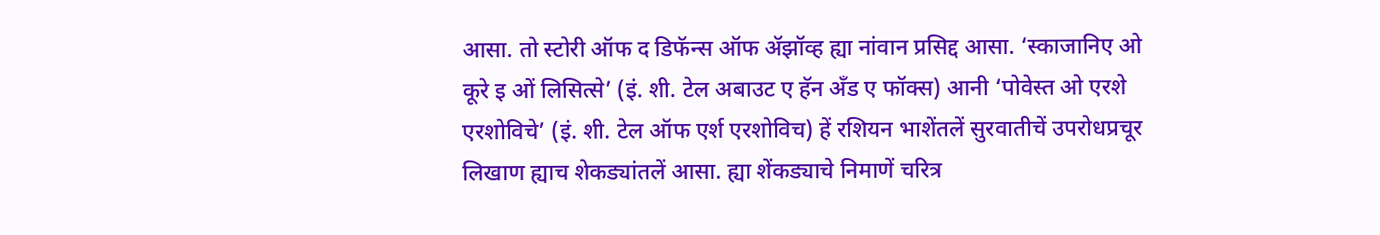आसा. तो स्टोरी ऑफ द डिफॅन्स ऑफ ॲझॉव्ह ह्या नांवान प्रसिद्द आसा. ‘स्काजानिए ओ कूरे इ ओं लिसित्से’ (इं. शी. टेल अबाउट ए हॅन अँड ए फॉक्स) आनी ‘पोवेस्त ओ एरशे एरशोविचे’ (इं. शी. टेल ऑफ एर्श एरशोविच) हें रशियन भाशेंतलें सुरवातीचें उपरोधप्रचूर लिखाण ह्याच शेकड्यांतलें आसा. ह्या शेंकड्याचे निमाणें चरित्र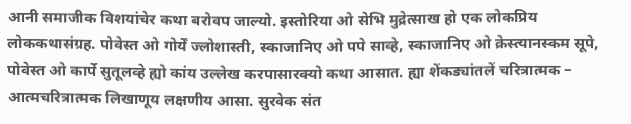आनी समाजीक विशयांचेर कथा बरोवप जाल्यो. इस्तोरिया ओ सेभि मुद्रेत्साख हो एक लोकप्रिय लोककथासंग्रह. पोवेस्त ओ गोर्यें ज्लोशास्ती, स्काजानिए ओ पपे साव्हे, स्काजानिए ओ क्रेस्त्यानस्कम सूपे, पोवेस्त ओ कार्पे सुतूलव्हे ह्यो कांय उल्लेख करपासारक्यो कथा आसात. ह्या शेंकड्यांतलें चरित्रात्मक – आत्मचरित्रात्मक लिखाणूय लक्षणीय आसा. सुरवेक संत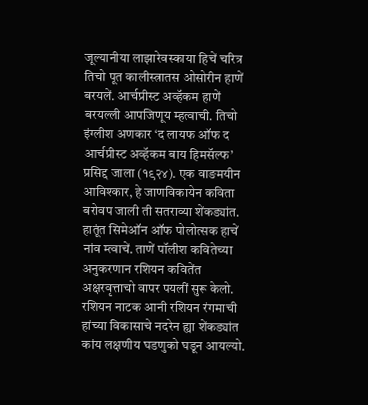जूल्यानीया लाझारेवस्काया हिचें चरित्र तिचो पूत कालीस्त्रातस ओसोरीन हाणें बरयलें. आर्चप्रीस्ट अव्हॅकम हाणें बरयल्ली आपजिणूय म्हत्वाची. तिचो इंग्लीश अणकार ‘द लायफ ऑफ द आर्चप्रीस्ट अव्हॅकम बाय हिमसॅल्फ’ प्रसिद्द जाला (१९२४). एक वाङमयीन आविश्कार, हे जाणविकायेन कविता बरोवप जाली ती सतराव्या शेंकड्यांत. हातूंत सिमेऑन ऑफ पोलोत्सक हाचें नांव म्त्वाचें. ताणें पॉलीश कवितेच्या अनुकरणान रशियन कवितेंत अक्षरवृत्ताचो वापर पयलीं सुरू केलो. रशियन नाटक आनी रशियन रंगमाची हांच्या विकासाचे नदरेन ह्या शेंकड्यांत कांय लक्षणीय घडणुको घडून आयल्यो.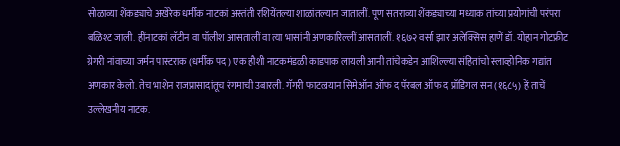सोळाव्या शेंकड्याचे अखेरेक धर्मीक नाटकां अस्तंती रशियेंतल्या शाळांतल्यान जातालीं. पूण सतराव्या शेंकड्याच्या मध्याक तांच्या प्रयोगांची परंपरा बळिश्ट जाली. हींनाटकां लॅटीन वा पॉलीश आसतालीं वा त्या भासांनी अणकारिल्लीं आसतालीं. १६७२ वर्सा झार अलेक्सिस हाणें डॉ. योहान गोटफ्रीट ग्रेगरी नांवाच्या जर्मन पास्टराक (धर्मीक पद) एक हौशी नाटकमंडळी काडपाक लायली आनी तांचेकडेन आशिल्ल्या संहितांचो स्लाव्होनिक गद्यांत अणकार केलो. तेच भाशेन राजप्रासादांतूच रंगमाची उबारली. गॅगरी फाटल्रयान सिमेऑन ऑफ द पॅरबल ऑफ द प्रॉडिगल सन (१६८५) हें ताचें उल्लेखनीय नाटक.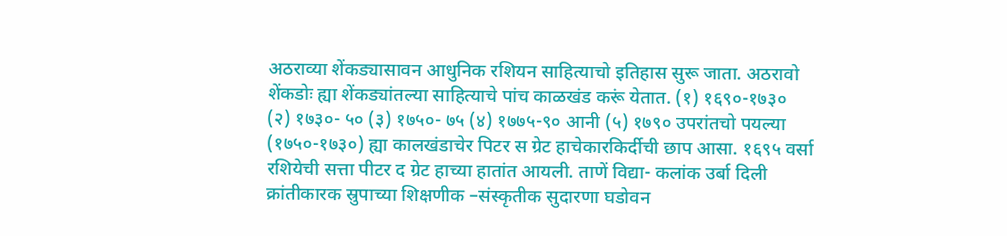अठराव्या शेंकड्यासावन आधुनिक रशियन साहित्याचो इतिहास सुरू जाता. अठरावो शेंकडोः ह्या शेंकड्यांतल्या साहित्याचे पांच काळखंड करूं येतात. (१) १६९०-१७३० (२) १७३०- ५० (३) १७५०- ७५ (४) १७७५-९० आनी (५) १७९० उपरांतचो पयल्या (१७५०-१७३०) ह्या कालखंडाचेर पिटर स ग्रेट हाचेकारकिर्दीची छाप आसा. १६९५ वर्सा रशियेची सत्ता पीटर द ग्रेट हाच्या हातांत आयली. ताणें विद्या- कलांक उर्बा दिली क्रांतीकारक स्रुपाच्या शिक्षणीक –संस्कृतीक सुदारणा घडोवन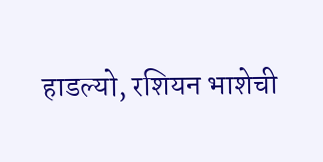हाडल्यो, रशियन भाशेची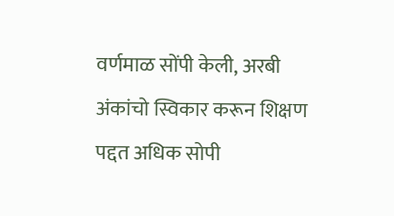वर्णमाळ सोंपी केली, अरबी अंकांचो स्विकार करून शिक्षण पद्दत अधिक सोपी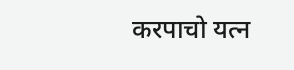करपाचो यत्न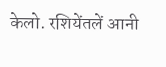केलो. रशियेंतलें आनी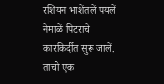रशियन भाशेंतलें पयलें नेमाळें पिटराचे कारकिर्दीत सुरू जालें. ताचो एक